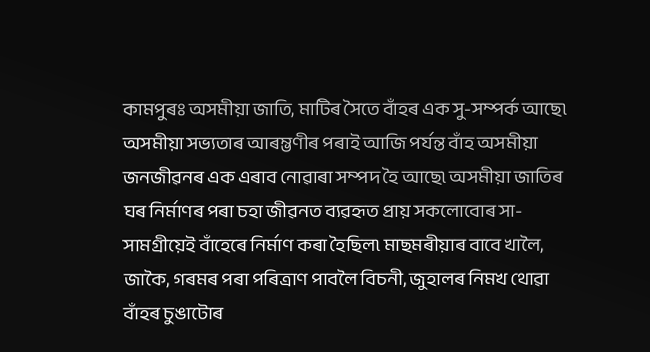কামপুৰঃ অসমীয়া জাতি, মাটিৰ সৈতে বাঁহৰ এক সু-সম্পৰ্ক আছে৷ অসমীয়া সভ্যতাৰ আৰম্ভণীৰ পৰাই আজি পৰ্যন্ত বাঁহ অসমীয়া জনজীৱনৰ এক এৰাব নোৱাৰা সম্পদ হৈ আছে৷ অসমীয়া জাতিৰ ঘৰ নিৰ্মাণৰ পৰা চহা জীৱনত ব্যৱহৃত প্ৰায় সকলোবোৰ সা-সামগ্ৰীয়েই বাঁহেৰে নিৰ্মাণ কৰা হৈছিল৷ মাছমৰীয়াৰ বাবে খালৈ, জাকৈ, গৰমৰ পৰা পৰিত্ৰাণ পাবলৈ বিচনী, জুহালৰ নিমখ থোৱা বাঁহৰ চুঙাটোৰ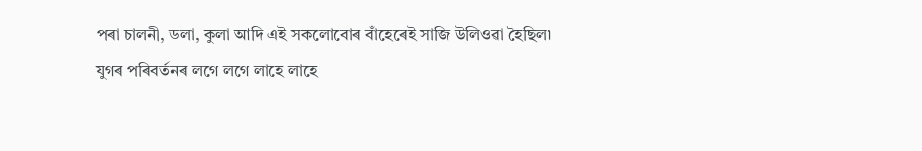পৰা চালনী, ডলা, কুলা আদি এই সকলোবোৰ বাঁহেৰেই সাজি উলিওৱা হৈছিল৷
যুগৰ পৰিবৰ্তনৰ লগে লগে লাহে লাহে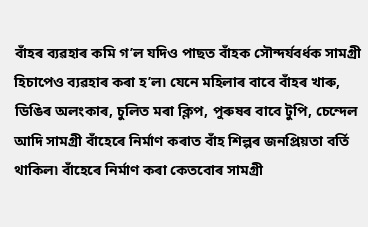বাঁহৰ ব্যৱহাৰ কমি গ’ল যদিও পাছত বাঁহক সৌন্দৰ্যবৰ্ধক সামগ্ৰী হিচাপেও ব্যৱহাৰ কৰা হ’ল৷ যেনে মহিলাৰ বাবে বাঁহৰ খাৰু, ডিঙিৰ অলংকাৰ, চুলিত মৰা ক্লিপ, পুৰুষৰ বাবে টুপি, চেন্দেল আদি সামগ্ৰী বাঁহেৰে নিৰ্মাণ কৰাত বাঁহ শিল্পৰ জনপ্ৰিয়তা বৰ্তি থাকিল৷ বাঁহেৰে নিৰ্মাণ কৰা কেতবোৰ সামগ্ৰী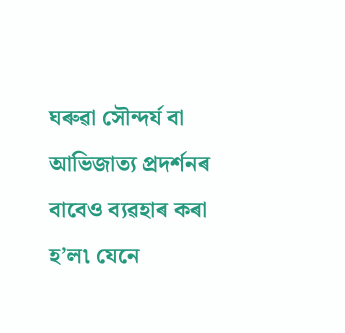ঘৰুৱা সৌন্দৰ্য বা আভিজাত্য প্ৰদৰ্শনৰ বাবেও ব্যৱহাৰ কৰা হ’ল৷ যেনে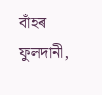বাঁহৰ ফুলদানী,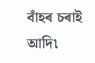বাঁহৰ চৰাই আদি৷